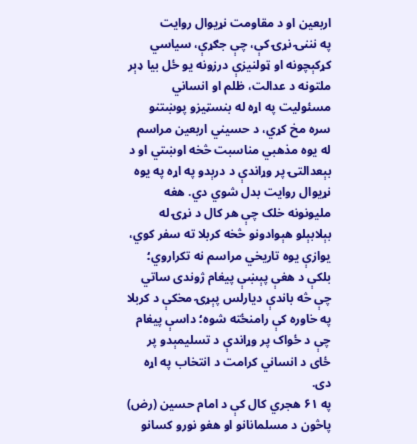اربعین او د مقاومت نړیوال روایت
په نننۍ نړۍ کې، چې جګړې، سیاسي کړکېچونه او ټولنیزې درزونه یو ځل بیا ډېر ملتونه د عدالت، ظلم او انساني مسئولیت په اړه له بنسټیزو پوښتنو سره مخ کړي، د حسيني اربعین مراسم له یوه مذهبي مناسبت څخه اوښتي او د بېعدالتۍ پر وړاندې د درېدو په اړه په یوه نړیوال روایت بدل شوي دي. هغه ملیونونه خلک چې هر کال د نړۍ له بېلابېلو هېوادونو څخه کربلا ته سفر کوي، یوازې یوه تاریخي مراسم نه تکراروي؛ بلکې د هغې پېښې پیغام ژوندی ساتي چې څه باندې دیارلس پېړۍ مخکې د کربلا په خاوره کې رامنځته شوه؛ داسې پیغام چې د ځواک پر وړاندې د تسلیمېدو پر ځای د انساني کرامت د انتخاب په اړه دی.
په ۶۱ هجري کال کې د امام حسین (رض) پاڅون د مسلمانانو او هغو نورو کسانو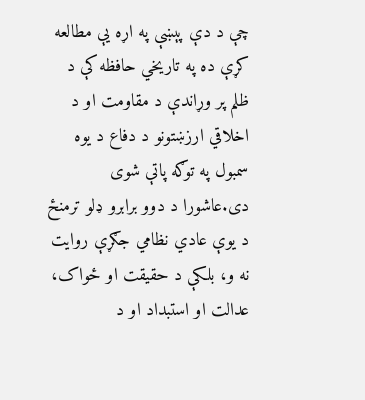چې د دې پېښې په اړه یې مطالعه کړې ده په تاریخي حافظه کې د ظلم پر وړاندې د مقاومت او د اخلاقي ارزښتونو د دفاع د یوه سمبول په توګه پاتې شوی دی.عاشورا د دوو برابرو ډلو ترمنځ د یوې عادي نظامي جګړې روایت نه و، بلکې د حقیقت او ځواک، عدالت او استبداد او د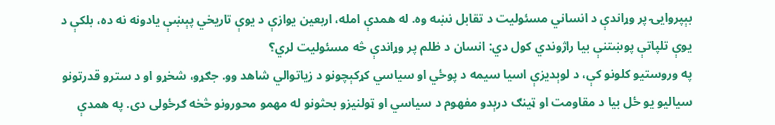بېپروايۍ پر وړاندې د انساني مسئولیت د تقابل نښه وه. له همدې امله، اربعین یوازې د یوې تاریخي پېښې یادونه نه ده، بلکې د یوې تلپاتې پوښتنې بیا راژوندي کول دي: انسان د ظلم پر وړاندې څه مسئولیت لري؟
په وروستیو کلونو کې، د لوېدیزې اسیا سیمه د پوځي او سیاسي کړکېچونو د زیاتوالي شاهد وو. جګړو، شخړو او د سترو قدرتونو سیالیو یو ځل بیا د مقاومت او ټینګ درېدو مفهوم د سیاسي او ټولنیزو بحثونو له مهمو محورونو څخه ګرځولی دی. په همدې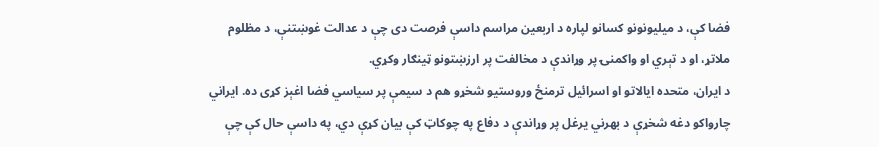فضا کې، د میلیونونو کسانو لپاره د اربعین مراسم داسې فرصت دی چې د عدالت غوښتنې، د مظلوم ملاتړ، او د تېري او واکمنۍ پر وړاندې د مخالفت پر ارزښتونو ټینګار وکړي.
د ایران، متحده ایالاتو او اسرائیل ترمنځ وروستیو شخړو هم د سیمې پر سیاسي فضا اغېز کړی ده. ایراني چارواکو دغه شخړې د بهرني یرغل پر وړاندې د دفاع په چوکاټ کې بیان کړې دي، په داسې حال کې چې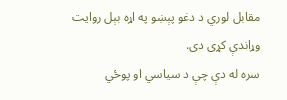مقابل لوري د دغو پېښو په اړه بېل روایت وړاندې کړی دی.
سره له دې چې د سیاسي او پوځي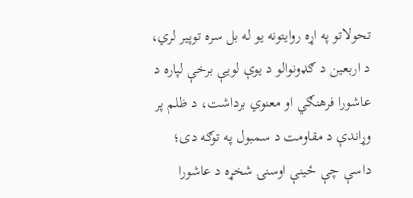تحولاتو په اړه روایتونه یو له بل سره توپیر لري، د اربعین د ګډونوالو د یوې لویې برخې لپاره د عاشورا فرهنګي او معنوي برداشت، د ظلم پر وړاندې د مقاومت د سمبول په توګه دی؛ داسې چې ځینې اوسنۍ شخړه د عاشورا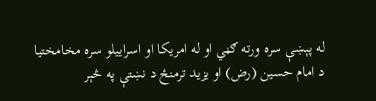له پېښې سره ورته ګڼي او له امریکا او اسراییلو سره مخامختیا د امام حسین (رض) او یزید ترمنځ د نښتې په څېر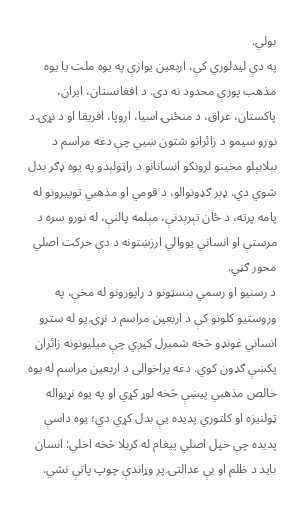بولي.
په دې لیدلوري کې، اربعین یوازې په یوه ملت یا یوه مذهب پورې محدود نه دی. د افغانستان، ایران، پاکستان، عراق، د منځنۍ اسیا، اروپا، افریقا او د نړۍ د نورو سیمو د زائرانو شتون ښيي چې دغه مراسم د بېلابېلو مخینو لرونکو انسانانو د راټولېدو په یوه ډګر بدل شوي دي. ډېر ګډونوالو، د قومي او مذهبي توپیرونو له پامه پرته، د ځان تېرېدنې، مېلمه پالنې، له نورو سره د مرستې او انساني یووالي ارزښتونه د دې حرکت اصلي محور ګڼي.
د رسنیو او رسمي بنسټونو د راپورونو له مخې، په وروستیو کلونو کې د اربعین مراسم د نړۍ یو له سترو انساني غونډو څخه شمېرل کیږي چې میلیونونه زائران پکښې ګډون کوي. دغه پراخوالی د اربعین مراسم له یوه خالص مذهبي پیښې څخه لوړ کړي او په یوه نړیواله ټولنیزه او کلتوري پدیده یې بدل کړي دي؛ یوه داسې پدیده چې خپل اصلي پیغام له کربلا څخه اخلي: انسان باید د ظلم او بې عدالتۍ پر وړاندې چوپ پاتې نشي.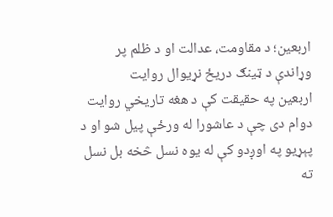اربعین؛ د مقاومت، عدالت او د ظلم پر وړاندې د ټینګ دریځ نړیوال روایت
اربعین په حقیقت کې د هغه تاریخي روایت دوام دی چې د عاشورا له ورځې پیل شو او د پېړیو په اوږدو کې له یوه نسل څخه بل نسل ته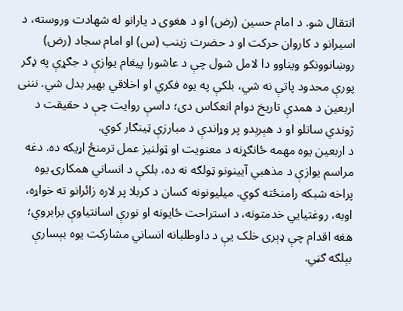انتقال شو. د امام حسین (رض) او د هغوی د یارانو له شهادت وروسته، د اسیرانو د کاروان حرکت او د حضرت زینب (س) او امام سجاد (رض) روښانوونکو ویناوو دا لامل شول چې د عاشورا پیغام یوازې د جګړې په ډګر پورې محدود پاتې نه شي، بلکې په یوه فکري او اخلاقي بهیر بدل شي. نننی اربعین د همدې تاریخ دوام انعکاس دی؛ داسې روایت چې د حقیقت د ژوندي ساتلو او د هېرېدو پر وړاندې د مبارزې ټینګار کوي.
د اربعین یوه مهمه ځانګړنه د معنویت او ټولنیز عمل ترمنځ اړیکه ده. دغه مراسم یوازې د مذهبي آیینونو ټولګه نه ده، بلکې د انساني همکارۍ یوه پراخه شبکه رامنځته کوي. میلیونونه کسان د کربلا پر لاره زائرانو ته خواړه، اوبه، روغتیايي خدمتونه، د استراحت ځایونه او نورې اسانتیاوې برابروي؛ هغه اقدام چې ډېری خلک یې د داوطلبانه انساني مشارکت یوه بېسارې بېلګه ګڼي.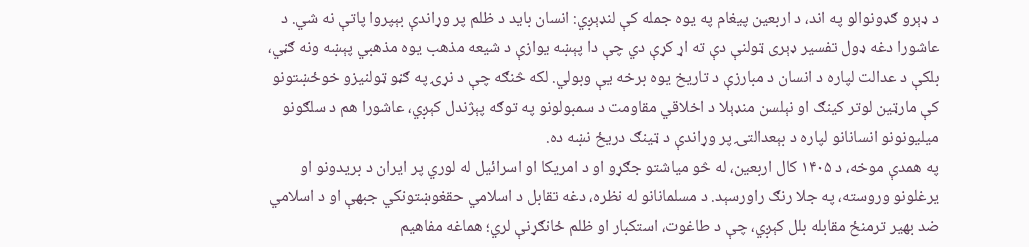د ډېرو ګډونوالو په اند، د اربعین پیغام په یوه جمله کې لنډېږي: انسان باید د ظلم پر وړاندې بېپروا پاتې نه شي. د عاشورا دغه ډول تفسیر ډېری ټولنې دې ته اړ کړې دي چې دا پېښه یوازې د شیعه مذهب یوه مذهبي پېښه ونه ګڼي، بلکې د عدالت لپاره د انسان د مبارزې د تاریخ یوه برخه یې وبولي. لکه څنګه چې د نړۍ په ګڼو ټولنیزو خوځښتونو کې مارټین لوتر کینګ او نېلسن منډېلا د اخلاقي مقاومت د سمبولونو په توګه پېژندل کېږي، عاشورا هم د سلګونو میلیونونو انسانانو لپاره د بېعدالتۍ پر وړاندې د ټینګ دریځ نښه ده.
په همدې موخه، د ۱۴۰۵ کال اربعین، له څو میاشتو جګړو او د امریکا او اسرائیل له لوري پر ایران د بریدونو او یرغلونو وروسته، په جلا رنګ راورسېد. د مسلمانانو له نظره، دغه تقابل د اسلامي حقغوښتونکي جبهې او د اسلامي ضد بهیر ترمنځ مقابله بلل کېږي، چې د طاغوت، استکبار او ظلم ځانګړنې لري؛ هماغه مفاهیم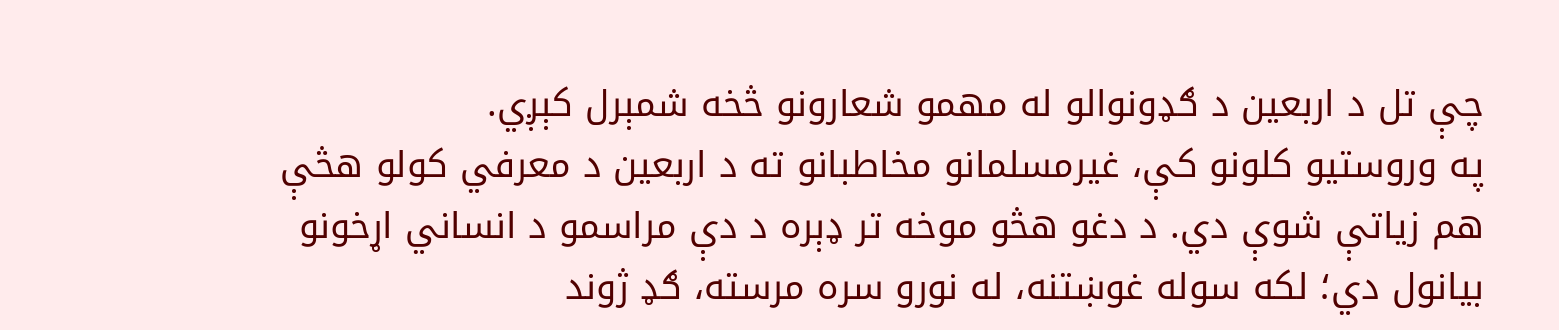چې تل د اربعین د ګډونوالو له مهمو شعارونو څخه شمېرل کېږي.
په وروستیو کلونو کې، غیرمسلمانو مخاطبانو ته د اربعین د معرفي کولو هڅې هم زیاتې شوې دي. د دغو هڅو موخه تر ډېره د دې مراسمو د انساني اړخونو بیانول دي؛ لکه سوله غوښتنه، له نورو سره مرسته، ګډ ژوند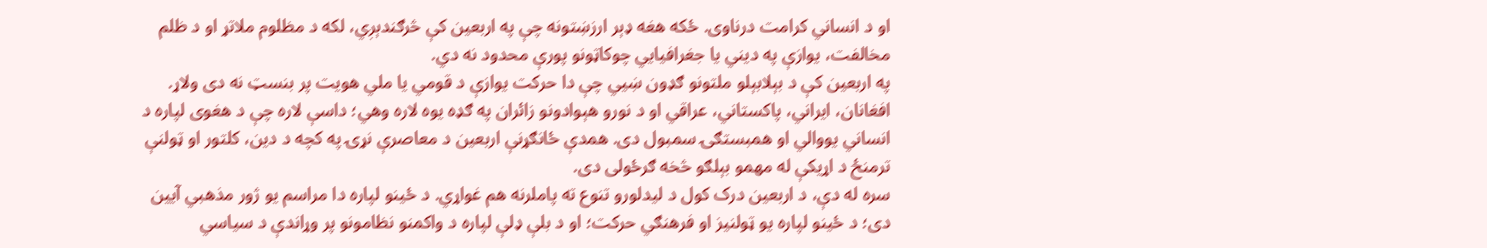او د انساني کرامت درناوی. ځکه هغه ډېر ارزښتونه چې په اربعین کې څرګندېږي، لکه د مظلوم ملاتړ او د ظلم مخالفت، یوازې په دیني یا جغرافیایي چوکاټونو پورې محدود نه دي.
په اربعین کې د بېلابېلو ملتونو ګډون ښيي چې دا حرکت یوازې د قومي یا ملي هویت پر بنسټ نه دی ولاړ. افغانان، ایراني، پاکستاني، عراقي او د نورو هېوادونو زائران په ګډه یوه لاره وهي؛ داسې لاره چې د هغوی لپاره د انساني یووالي او همبستګۍ سمبول دی. همدې ځانګړنې اربعین د معاصرې نړۍ په کچه د دین، کلتور او ټولنې ترمنځ د اړیکې له مهمو بېلګو څخه ګرځولی دی.
سره له دې، د اربعین درک کول د لیدلورو تنوع ته پاملرنه هم غواړي. د ځینو لپاره دا مراسم یو ژور مذهبي آیین دی؛ د ځینو لپاره یو ټولنیز او فرهنګي حرکت؛ او د بلې ډلې لپاره د واکمنو نظامونو پر وړاندې د سیاسي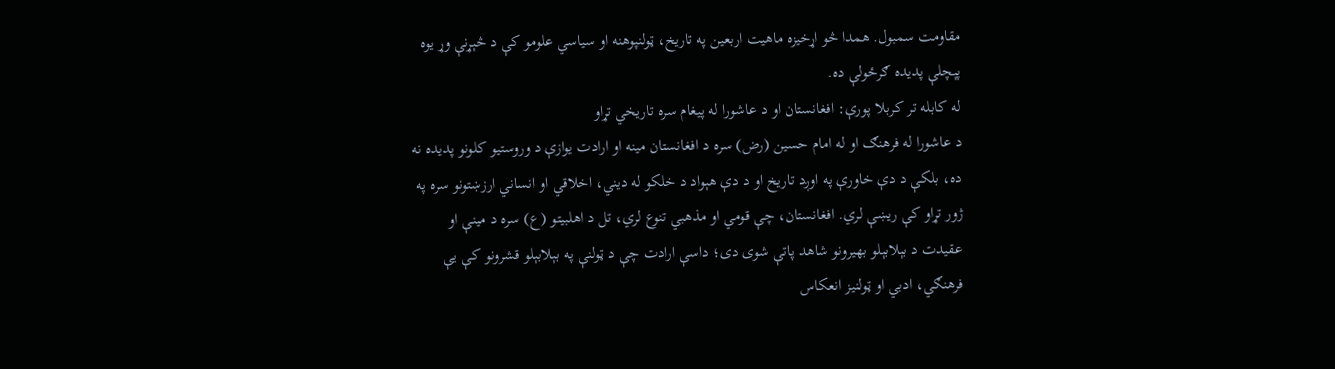مقاومت سمبول. همدا څو اړخیزه ماهیت اربعین په تاریخ، ټولنپوهنه او سیاسي علومو کې د څېړنې وړ یوه پېچلې پدیده ګرځولې ده.
له کابله تر کربلا پورې: افغانستان او د عاشورا له پیغام سره تاریخي تړاو
د عاشورا له فرهنګ او له امام حسین (رض) سره د افغانستان مینه او ارادت یوازې د وروستیو کلونو پدیده نه ده، بلکې د دې خاورې په اوږد تاریخ او د دې هېواد د خلکو له دیني، اخلاقي او انساني ارزښتونو سره په ژور تړاو کې ریښې لري. افغانستان، چې قومي او مذهبي تنوع لري، تل د اهلبیتو (ع) سره د مینې او عقیدت د بېلابېلو بهیرونو شاهد پاتې شوی دی؛ داسې ارادت چې د ټولنې په بېلابېلو قشرونو کې یې فرهنګي، ادبي او ټولنیز انعکاس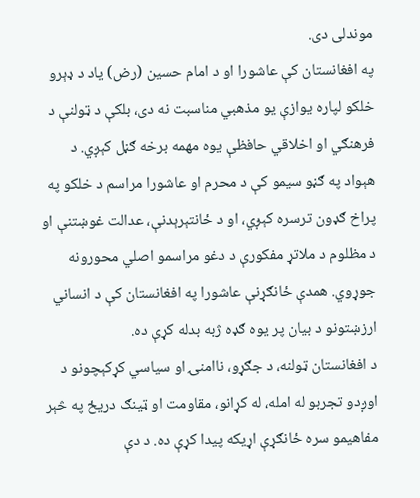موندلی دی.
په افغانستان کې عاشورا او د امام حسین (رض) یاد د ډېرو خلکو لپاره یوازې یو مذهبي مناسبت نه دی، بلکې د ټولنې د فرهنګي او اخلاقي حافظې یوه مهمه برخه ګڼل کېږي. د هېواد په ګڼو سیمو کې د محرم او عاشورا مراسم د خلکو په پراخ ګډون ترسره کېږي، او د ځانتېرېدنې، عدالت غوښتنې او د مظلوم د ملاتړ مفکورې د دغو مراسمو اصلي محورونه جوړوي. همدې ځانګړنې عاشورا په افغانستان کې د انساني ارزښتونو د بیان پر یوه ګډه ژبه بدله کړې ده.
د افغانستان ټولنه، د جګړو، ناامنۍ او سیاسي کړکېچونو د اوږدو تجربو له امله، له کړانو، مقاومت او ټینګ دریځ په څېر مفاهیمو سره ځانګړې اړیکه پیدا کړې ده. د دې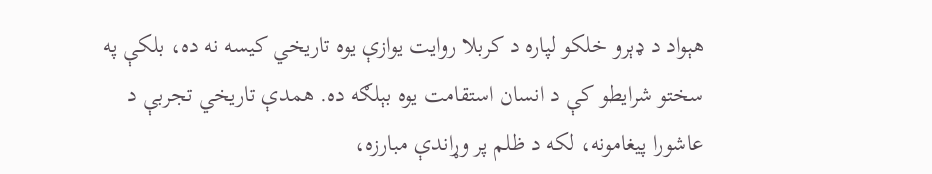هېواد د ډېرو خلکو لپاره د کربلا روایت یوازې یوه تاریخي کیسه نه ده، بلکې په سختو شرایطو کې د انسان استقامت یوه بېلګه ده. همدې تاریخي تجربې د عاشورا پیغامونه، لکه د ظلم پر وړاندې مبارزه،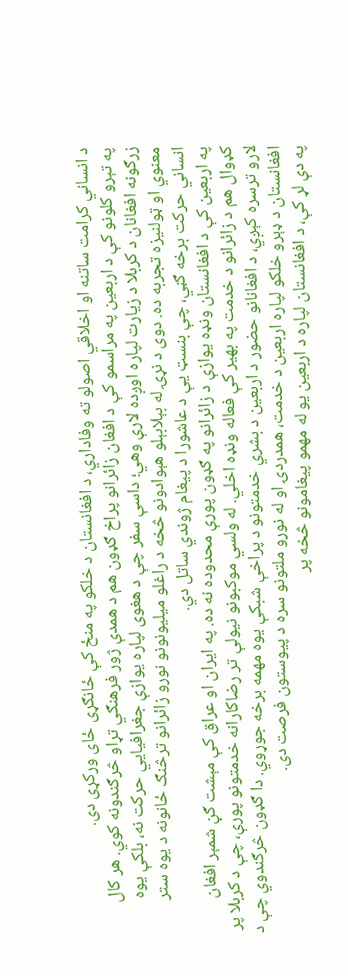د انساني کرامت ساتنه او اخلاقي اصولو ته وفاداري، د افغانستان د خلکو په منځ کې ځانګړی ځای ورکړی دی.
په تېرو کلونو کې د اربعین په مراسمو کې د افغان زائرانو پراخ ګډون هم د همدې ژور فرهنګي تړاو څرګندونه کوي. هر کال زرګونه افغانان د کربلا د زیارت لپاره اوږده لارې وهي؛ داسې سفر چې د هغوی لپاره یوازې جغرافیایي حرکت نه، بلکې یوه معنوي او ټولنیزه تجربه ده. دوی د نړۍ له بېلابېلو هېوادونو څخه د راغلو میلیونونو نورو زائرانو ترڅنګ ځانونه د یوه ستر انساني حرکت برخه ګڼي، چې بنسټ یې د عاشورا د پیغام ژوندي ساتل دي.
په اربعین کې د افغانستان ونډه یوازې د زائرانو په ګډون پورې محدوده نه ده. په ایران او عراق کې مېشت ګڼ شمېر افغان کډوال هم د زائرانو د خدمت په بهیر کې فعاله ونډه اخلي. له ولسي موکبونو نیولې تر رضاکارانه خدمتونو پورې، چې د کربلا پر لارو ترسره کېږي، د افغانانو حضور د اربعین د بشري خدمتونو د پراخې شبکې یوه مهمه برخه جوړوي. دا ګډون څرګندوي چې د افغانستان د ډېرو خلکو لپاره اربعین د خدمت، همدردۍ او له نورو ملتونو سره د پیوستون فرصت دی.
په دې لړ کې، د افغانستان لپاره د اربعین یو له مهمو پیغامونو څخه پر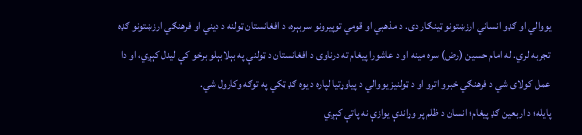یووالي او ګډو انساني ارزښتونو ټینګار دی. د مذهبي او قومي توپیرونو سربېره، د افغانستان ټولنه د دیني او فرهنګي ارزښتونو ګډه تجربه لري. له امام حسین (رض) سره مینه او د عاشورا پیغام ته درناوی د افغانستان د ټولنې په بېلابېلو برخو کې لیدل کېږي، او دا عمل کولای شي د فرهنګي خبرو اترو او د ټولنیز یووالي د پیاوړتیا لپاره د یوه ګډ ټکي په توګه وکارول شي.
پایله؛ د اربعین ګډ پیغام؛ انسان د ظلم پر وړاندې یوازې نه پاتې کېږي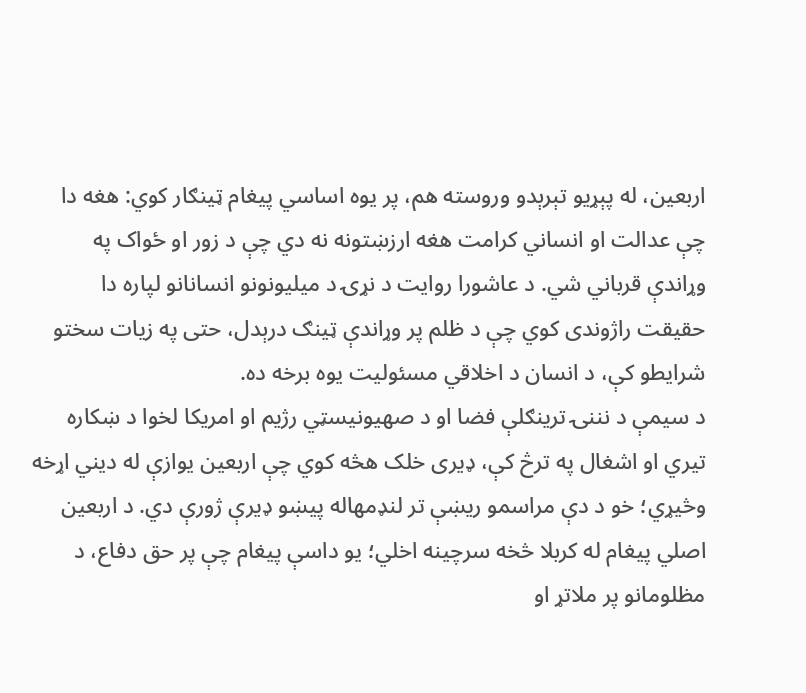اربعین، له پېړیو تېرېدو وروسته هم، پر یوه اساسي پیغام ټینګار کوي: هغه دا چې عدالت او انساني کرامت هغه ارزښتونه نه دي چې د زور او ځواک په وړاندې قرباني شي. د عاشورا روایت د نړۍ د میلیونونو انسانانو لپاره دا حقیقت راژوندی کوي چې د ظلم پر وړاندې ټینګ درېدل، حتی په زیات سختو شرایطو کې، د انسان د اخلاقي مسئولیت یوه برخه ده.
د سیمې د نننۍ ترینګلې فضا او د صهیونیسټي رژیم او امریکا لخوا د ښکاره تیري او اشغال په ترڅ کې، ډیری خلک هڅه کوي چې اربعین یوازې له دیني اړخه وڅیړي؛ خو د دې مراسمو ریښې تر لنډمهاله پیښو ډیرې ژورې دي. د اربعین اصلي پیغام له کربلا څخه سرچینه اخلي؛ یو داسې پیغام چې پر حق دفاع، د مظلومانو پر ملاتړ او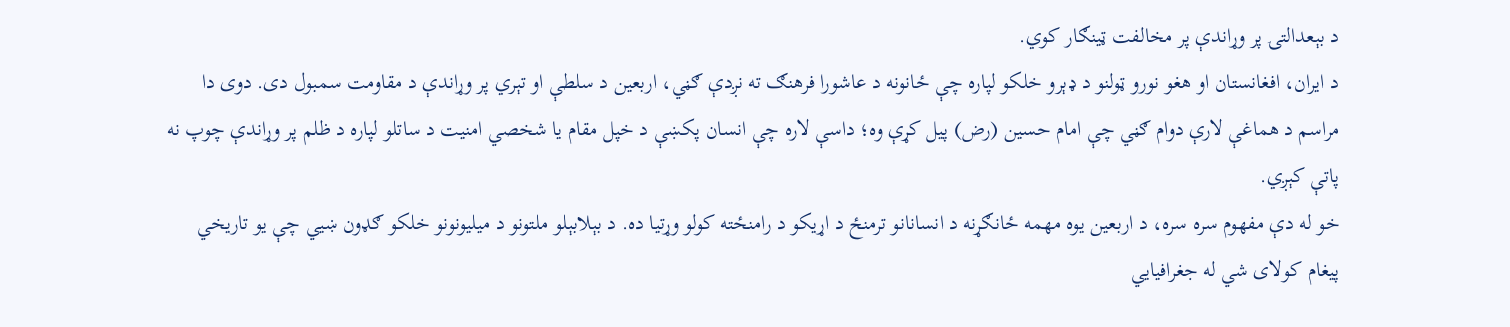د بېعدالتۍ پر وړاندې پر مخالفت ټینګار کوي.
د ایران، افغانستان او هغو نورو ټولنو د ډېرو خلکو لپاره چې ځانونه د عاشورا فرهنګ ته نږدې ګڼي، اربعین د سلطې او تېري پر وړاندې د مقاومت سمبول دی. دوی دا مراسم د هماغې لارې دوام ګڼي چې امام حسین (رض) پیل کړې وه؛ داسې لاره چې انسان پکښې د خپل مقام یا شخصي امنیت د ساتلو لپاره د ظلم پر وړاندې چوپ نه پاتې کېږي.
خو له دې مفهوم سره سره، د اربعین یوه مهمه ځانګړنه د انسانانو ترمنځ د اړیکو د رامنځته کولو وړتیا ده. د بېلابېلو ملتونو د میلیونونو خلکو ګډون ښيي چې یو تاریخي پیغام کولای شي له جغرافیایي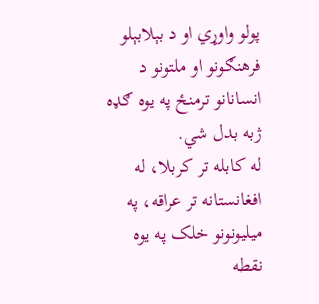پولو واوړي او د بېلابېلو فرهنګونو او ملتونو د انسانانو ترمنځ په یوه ګډه ژبه بدل شي.
له کابله تر کربلا، له افغانستانه تر عراقه، په میلیونونو خلک په یوه نقطه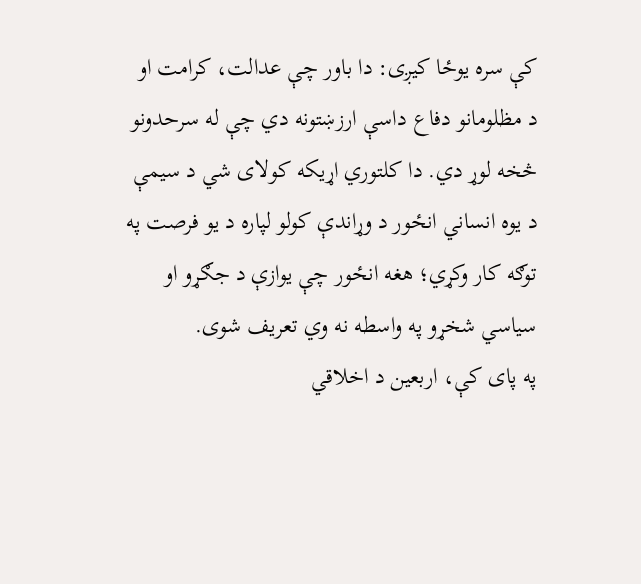کې سره یوځا کیږی: دا باور چې عدالت، کرامت او د مظلومانو دفاع داسې ارزښتونه دي چې له سرحدونو څخه لوړ دي. دا کلتوري اړیکه کولای شي د سیمې د یوه انساني انځور د وړاندې کولو لپاره د یو فرصت په توګه کار وکړي؛ هغه انځور چې یوازې د جګړو او سیاسي شخړو په واسطه نه وي تعریف شوی.
په پای کې، اربعین د اخلاقي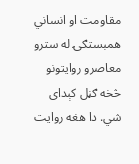مقاومت او انساني همبستګۍ له سترو معاصرو روایتونو څخه ګڼل کېدای شي. دا هغه روایت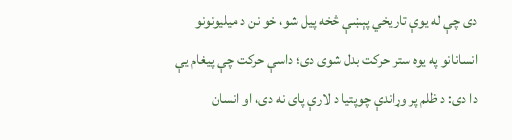دی چې له یوې تاریخي پېښې څخه پیل شو، خو نن د میلیونونو انسانانو په یوه ستر حرکت بدل شوی دی؛ داسې حرکت چې پیغام یې دا دی: د ظلم پر وړاندې چوپتیا د لارې پای نه دی، او انسان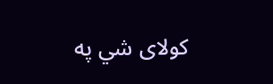کولای شي په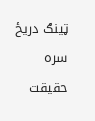ټینګ دریځ سره حقیقت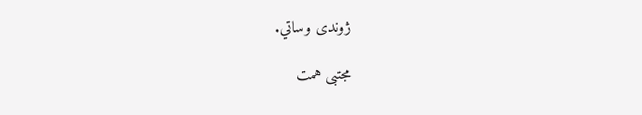ژوندی وساتي.

مجتبی همت